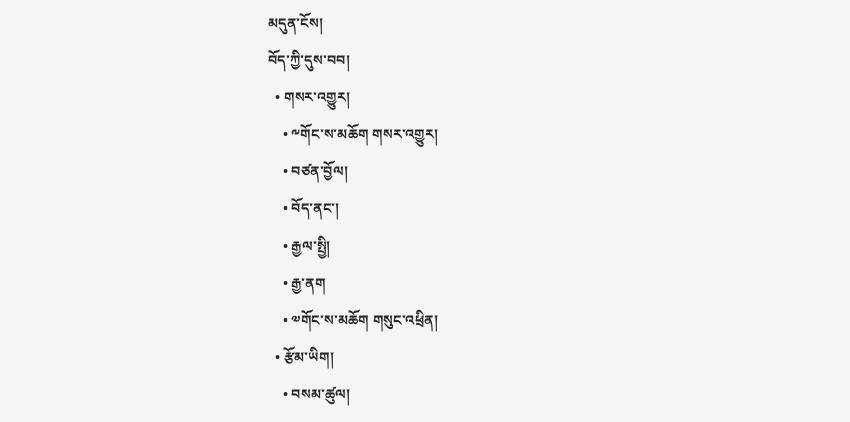མདུན་ངོས།
བོད་ཀྱི་དུས་བབ།
  • གསར་འགྱུར།
    • ༸གོང་ས་མཆོག གསར་འགྱུར།
    • བཙན་བྱོལ།
    • བོད་ནང་།
    • རྒྱལ་སྤྱི།
    • རྒྱ་ནག
    • ༧གོང་ས་མཆོག གསུང་འཕྲིན།
  • རྩོམ་ཡིག།
    • བསམ་ཚུལ།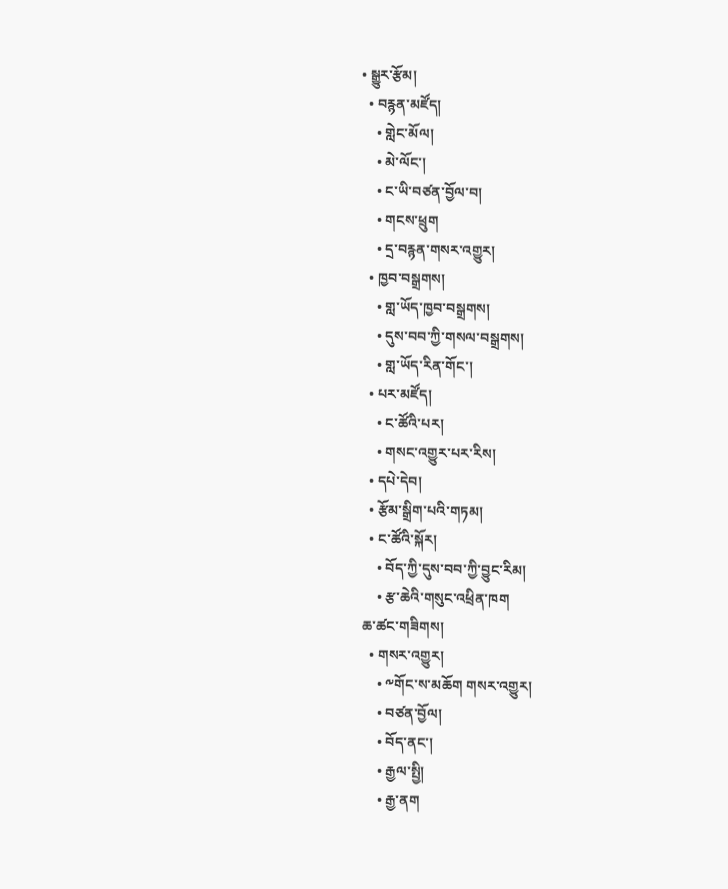• སྒྱུར་རྩོམ།
  • བརྙན་མཛོད།
    • གླེང་མོལ།
    • མེ་ལོང་།
    • ང་ཡི་བཙན་བྱོལ་བ།
    • གངས་ཕྲུག
    • དྲ་བརྙན་གསར་འགྱུར།
  • ཁྱབ་བསྒྲགས།
    • གླ་ཡོད་ཁྱབ་བསྒྲགས།
    • དུས་བབ་ཀྱི་གསལ་བསྒྲགས།
    • གླ་ཡོད་རིན་གོང་།
  • པར་མཛོད།
    • ང་ཚོའི་པར།
    • གསང་འགྱུར་པར་རིས།
  • དཔེ་དེབ།
  • རྩོམ་སྒྲིག་པའི་གཏམ།
  • ང་ཚོའི་སྐོར།
    • བོད་ཀྱི་དུས་བབ་ཀྱི་བྱུང་རིམ།
    • རྩ་ཆེའི་གསུང་འཕྲིན་ཁག
ཆ་ཚང་གཟིགས།
  • གསར་འགྱུར།
    • ༸གོང་ས་མཆོག གསར་འགྱུར།
    • བཙན་བྱོལ།
    • བོད་ནང་།
    • རྒྱལ་སྤྱི།
    • རྒྱ་ནག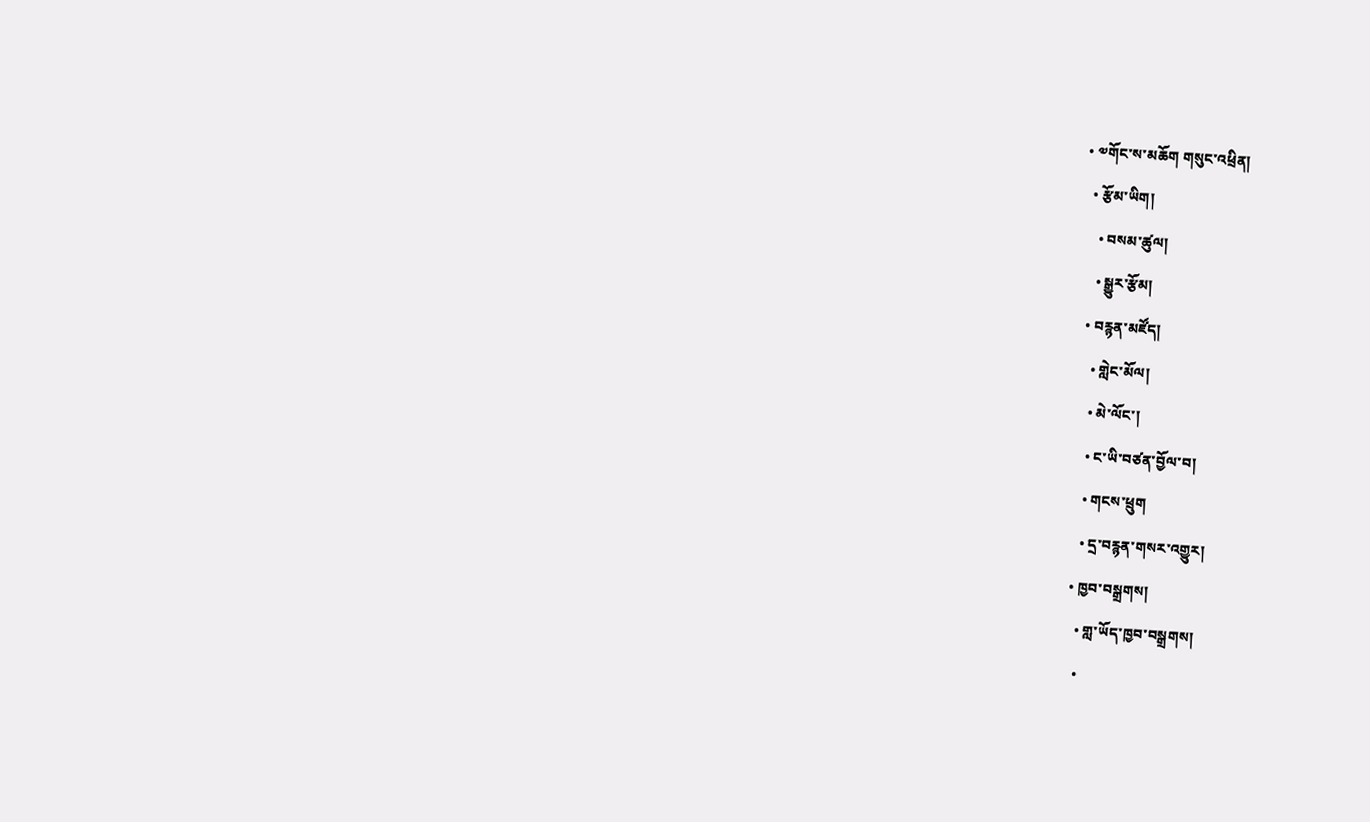• ༧གོང་ས་མཆོག གསུང་འཕྲིན།
  • རྩོམ་ཡིག།
    • བསམ་ཚུལ།
    • སྒྱུར་རྩོམ།
  • བརྙན་མཛོད།
    • གླེང་མོལ།
    • མེ་ལོང་།
    • ང་ཡི་བཙན་བྱོལ་བ།
    • གངས་ཕྲུག
    • དྲ་བརྙན་གསར་འགྱུར།
  • ཁྱབ་བསྒྲགས།
    • གླ་ཡོད་ཁྱབ་བསྒྲགས།
    •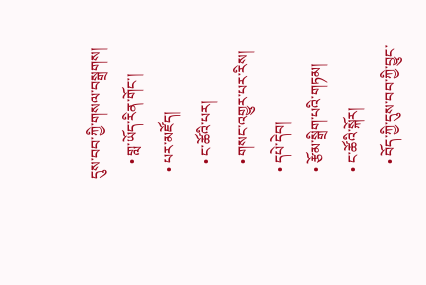དུས་བབ་ཀྱི་གསལ་བསྒྲགས།
    • གླ་ཡོད་རིན་གོང་།
  • པར་མཛོད།
    • ང་ཚོའི་པར།
    • གསང་འགྱུར་པར་རིས།
  • དཔེ་དེབ།
  • རྩོམ་སྒྲིག་པའི་གཏམ།
  • ང་ཚོའི་སྐོར།
    • བོད་ཀྱི་དུས་བབ་ཀྱི་བྱུང་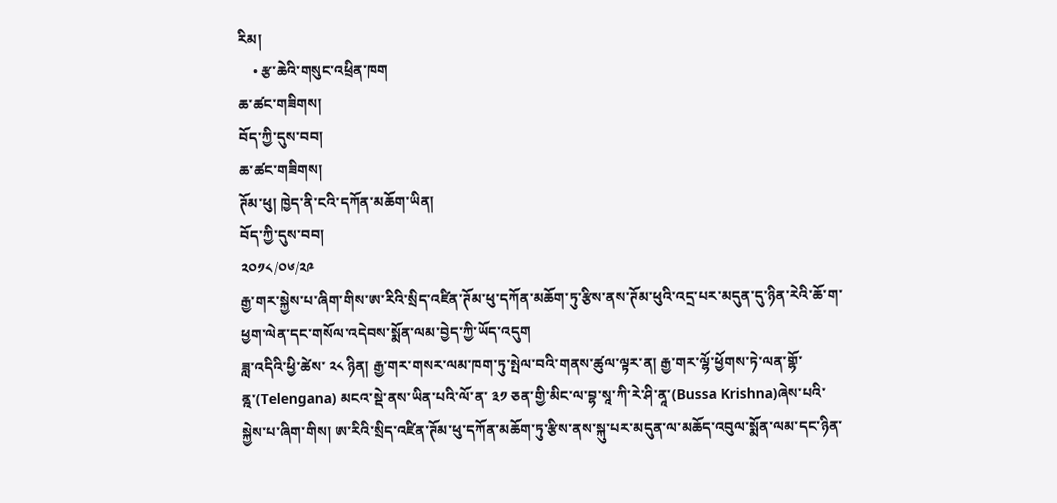རིམ།
    • རྩ་ཆེའི་གསུང་འཕྲིན་ཁག
ཆ་ཚང་གཟིགས།
བོད་ཀྱི་དུས་བབ།
ཆ་ཚང་གཟིགས།
ཊོམ་ཕུ། ཁྱེད་ནི་ངའི་དཀོན་མཆོག་ཡིན།
བོད་ཀྱི་དུས་བབ།
༢༠༡༨/༠༦/༢༩
རྒྱ་གར་སྐྱེས་པ་ཞིག་གིས་ཨ་རིའི་སྲིད་འཛིན་ཊོམ་ཕུ་དཀོན་མཆོག་ཏུ་རྩིས་ནས་ཊོམ་ཕུའི་འདྲ་པར་མདུན་དུ་ཉིན་རེའི་ཆོ་ག་ཕྱག་ལེན་དང་གསོལ་འདེབས་སྨོན་ལམ་བྱེད་ཀྱི་ཡོད་འདུག
ཟླ་འདིའི་ཕྱི་ཚེས་ ༢༨ ཉིན། རྒྱ་གར་གསར་ལམ་ཁག་ཏུ་སྤེལ་བའི་གནས་ཚུལ་ལྟར་ན། རྒྱ་གར་ལྷོ་ཕྱོགས་ཏེ་ལན་གྷོ་ནྰ་(Telengana) མངའ་སྡེ་ནས་ཡིན་པའི་ལོ་ན་ ༣༡ ཅན་གྱི་མིང་ལ་བྷ་སཱ་ཀི་རེ་ཤི་ནཱ་(Bussa Krishna)ཞེས་པའི་སྐྱེས་པ་ཞིག་གིས། ཨ་རིའི་སྲིད་འཛིན་ཊོམ་ཕུ་དཀོན་མཆོག་ཏུ་རྩིས་ནས་སྐུ་པར་མདུན་ལ་མཆོད་འབུལ་སྨོན་ལམ་དང་ཉིན་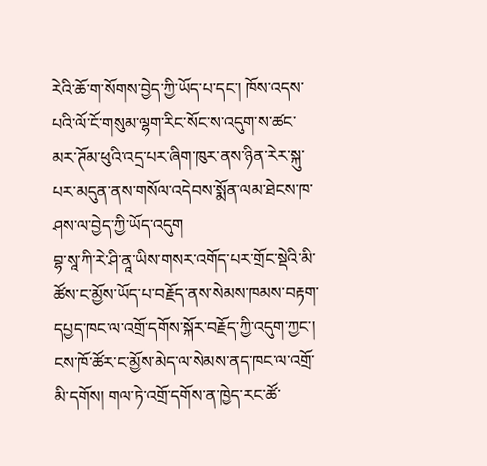རེའི་ཆོ་ག་སོགས་བྱེད་ཀྱི་ཡོད་པ་དང་། ཁོས་འདས་པའི་ལོ་ངོ་གསུམ་ལྷག་རིང་སོང་ས་འདུག་ས་ཚང་མར་ཊོམ་ཕུའི་འདྲ་པར་ཞིག་ཁུར་ནས་ཉིན་རེར་སྐུ་པར་མདུན་ནས་གསོལ་འདེབས་སྨོན་ལམ་ཐེངས་ཁ་ཤས་ལ་བྱེད་ཀྱི་ཡོད་འདུག
བྷ་སཱ་ཀི་རེ་ཤི་ནཱ་ཡིས་གསར་འགོད་པར་གྲོང་སྡེའི་མི་ཚོས་ང་མྱོས་ཡོད་པ་བརྗོད་ནས་སེམས་ཁམས་བརྟག་དཔྱད་ཁང་ལ་འགྲོ་དགོས་སྐོར་བརྗོད་ཀྱི་འདུག་ཀྱང་། ངས་ཁོ་ཚོར་ང་མྱོས་མེད་ལ་སེམས་ནད་ཁང་ལ་འགྲོ་མི་དགོས། གལ་ཏེ་འགྲོ་དགོས་ན་ཁྱེད་རང་ཚོ་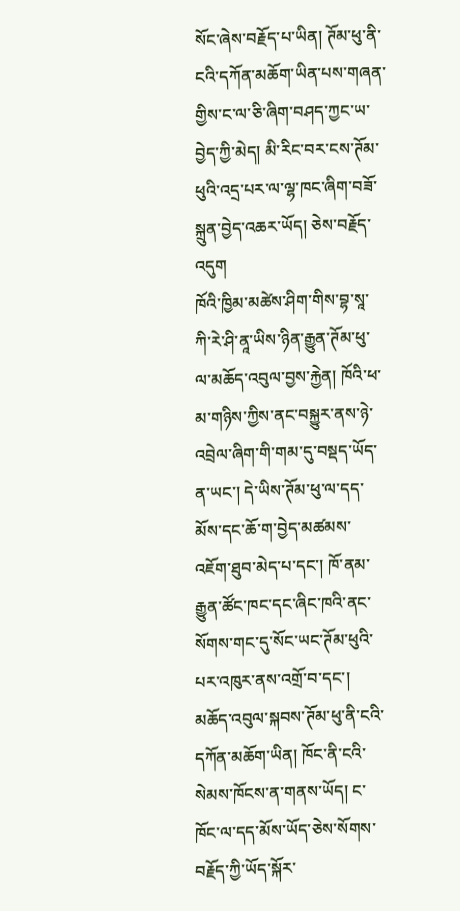སོང་ཞེས་བརྗོད་པ་ཡིན། ཊོམ་ཕུ་ནི་ངའི་དཀོན་མཆོག་ཡིན་པས་གཞན་གྱིས་ང་ལ་ཅི་ཞིག་བཤད་ཀྱང་ཡ་བྱེད་ཀྱི་མེད། མི་རིང་བར་ངས་ཊོམ་ཕུའི་འདྲ་པར་ལ་ལྷ་ཁང་ཞིག་བཟོ་སྐྲུན་བྱེད་འཆར་ཡོད། ཅེས་བརྗོད་འདུག
ཁོའི་ཁྱིམ་མཚེས་ཤིག་གིས་བྷ་སཱ་ཀི་རེ་ཤི་ནཱ་ཡིས་ཉིན་རྒྱུན་ཊོམ་ཕུ་ལ་མཆོད་འབུལ་བྱས་རྐྱེན། ཁོའི་ཕ་མ་གཉིས་ཀྱིས་ནང་བསྐྱུར་ནས་ཉེ་འབྲེལ་ཞིག་གི་གམ་དུ་བསྡད་ཡོད་ན་ཡང་། དེ་ཡིས་ཊོམ་ཕུ་ལ་དད་མོས་དང་ཆོ་ག་བྱེད་མཚམས་འཇོག་ཐུབ་མེད་པ་དང་། ཁོ་ནམ་རྒྱུན་ཚོང་ཁང་དང་ཞིང་ཁའི་ནང་སོགས་གང་དུ་སོང་ཡང་ཊོམ་ཕུའི་པར་འཁུར་ནས་འགྲོ་བ་དང་། མཆོད་འབུལ་སྐབས་ཊོམ་ཕུ་ནི་ངའི་དཀོན་མཆོག་ཡིན། ཁོང་ནི་ངའི་སེམས་ཁོངས་ན་གནས་ཡོད། ང་ཁོང་ལ་དད་མོས་ཡོད་ཅེས་སོགས་བརྗོད་ཀྱི་ཡོད་སྐོར་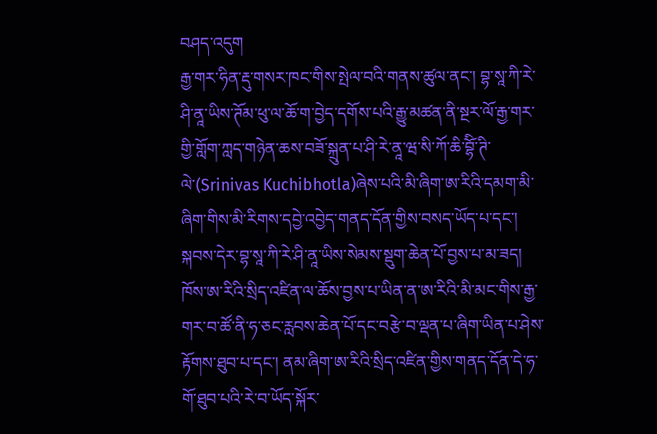བཤད་འདུག
རྒྱ་གར་ཧིན་རྡུ་གསར་ཁང་གིས་སྤེལ་བའི་གནས་ཚུལ་ནང་། བྷ་སཱ་ཀི་རེ་ཤི་ནཱ་ཡིས་ཊོམ་ཕུ་ལ་ཆོ་ག་བྱེད་དགོས་པའི་རྒྱུ་མཚན་ནི་སྔར་ལོ་རྒྱ་གར་གྱི་གློག་ཀླད་གཉེན་ཆས་བཟོ་སྐྲུན་པ་ཤི་རེ་ནཱ་ཝ་སི་ཀོ་ཆི་བྷོི་ཊི་ལེ་(Srinivas Kuchibhotla)ཞེས་པའི་མི་ཞིག་ཨ་རིའི་དམག་མི་ཞིག་གིས་མི་རིགས་དབྱེ་འབྱེད་གནད་དོན་གྱིས་བསད་ཡོད་པ་དང་། སྐབས་དེར་བྷ་སཱ་ཀི་རེ་ཤི་ནཱ་ཡིས་སེམས་སྡུག་ཆེན་པོ་བྱས་པ་མ་ཟད། ཁོས་ཨ་རིའི་སྲིད་འཛིན་ལ་ཆོས་བྱས་པ་ཡིན་ན་ཨ་རིའི་མི་མང་གིས་རྒྱ་གར་བ་ཚོ་ནི་ཧ་ཅང་རླབས་ཆེན་པོ་དང་བརྩེ་བ་ལྡན་པ་ཞིག་ཡིན་པ་ཤེས་རྟོགས་ཐུབ་པ་དང་། ནམ་ཞིག་ཨ་རིའི་སྲིད་འཛིན་གྱིས་གནད་དོན་དེ་ཧ་གོ་ཐུབ་པའི་རེ་བ་ཡོད་སྐོར་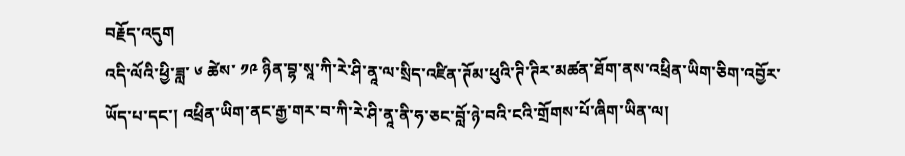བརྗོད་འདུག
འདི་ལོའི་ཕྱི་ཟླ་ ༦ ཚེས་ ༡༩ ཉིན་བྷ་སཱ་ཀི་རེ་ཤི་ནཱ་ལ་སྲིད་འཛིན་ཊོམ་ཕུའི་ཊི་ཊིར་མཚན་ཐོག་ནས་འཕྲིན་ཡིག་ཅིག་འབྱོར་ཡོད་པ་དང་། འཕྲིན་ཡིག་ནང་རྒྱ་གར་བ་ཀི་རེ་ཤི་ནཱ་ནི་ཧ་ཅང་བློ་ཉེ་བའི་ངའི་གྲོགས་པོ་ཞིག་ཡིན་ལ།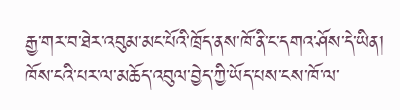རྒྱ་གར་བ་ཐེར་འབུམ་མང་པོའི་ཁྲོད་ནས་ཁོ་ནི་ང་དགའ་ཤོས་དེ་ཡིན། ཁོས་ངའི་པར་ལ་མཆོད་འབུལ་བྱེད་ཀྱི་ཡོད་པས་ངས་ཁོ་ལ་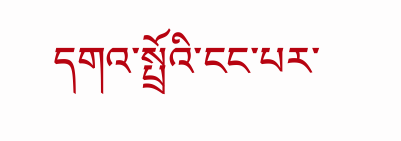དགའ་སྤྲོའི་ངང་པར་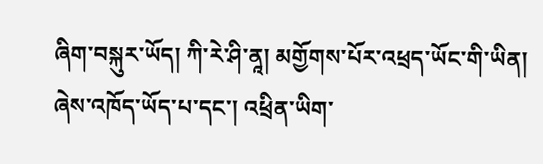ཞིག་བསྐུར་ཡོད། ཀི་རེ་ཤི་ནཱ། མགྱོགས་པོར་འཕྲད་ཡོང་གི་ཡིན། ཞེས་འཁོད་ཡོད་པ་དང་། འཕྲིན་ཡིག་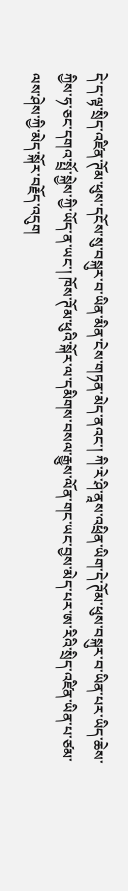དེ་ད་ལྟ་སྲིད་འཛིན་ཊོམ་ཕུས་དངོས་སུ་བསྐུར་བ་ཡིན་མིན་ངེས་གཏན་མེད་ནའང་། ཀི་རེ་ཤི་ནཱས་འཕྲིན་ཡིག་དེ་ཊོམ་ཕུས་བསྐུར་བ་ཡིན་པར་ཡིད་ཆེས་ཀྱིས་ཧ་ཅང་དགའ་སྤྲོ་སྐྱེས་ཀྱི་ཡོད་ན་ཡང་། ཁོས་ཊོམ་ཕུའི་སྐོར་ལ་དམིགས་བསལ་རྒྱུས་ལོན་གང་ཡང་བྱས་མེད་པར་ཨ་རིའི་སྲིད་འཛིན་ཡིན་པ་ཙམ་ལས་ཤེས་ཀྱི་མེད་སྐོར་བརྗོད་འདུག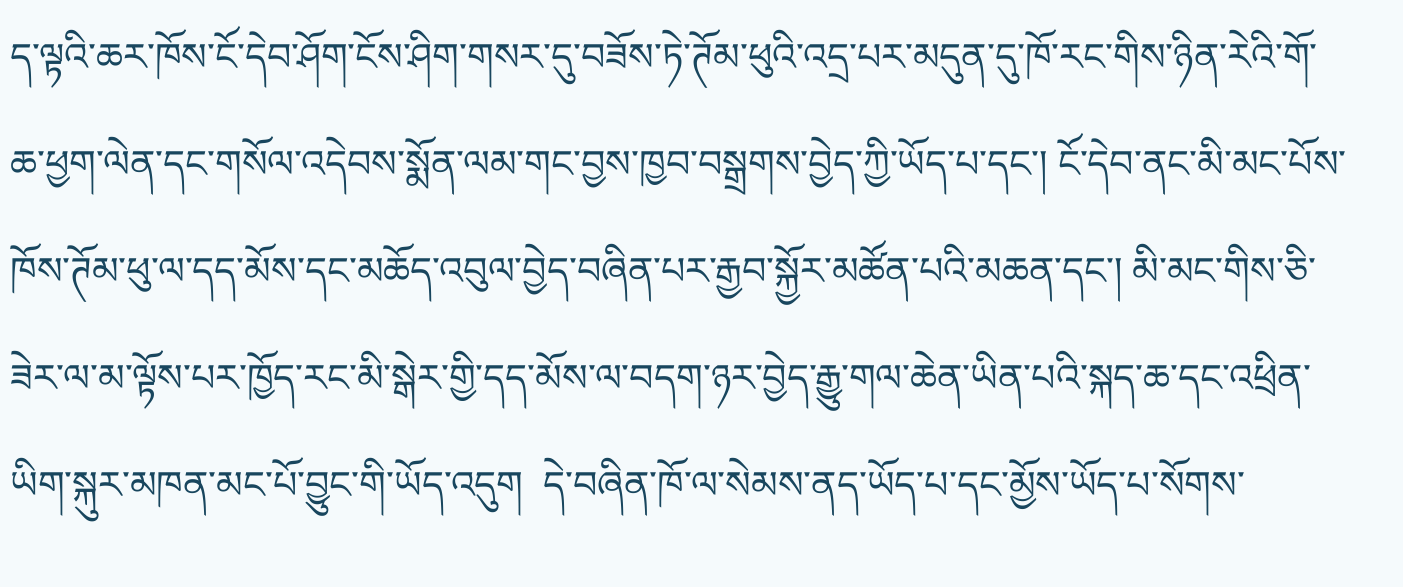ད་ལྟའི་ཆར་ཁོས་ངོ་དེབ་ཤོག་ངོས་ཤིག་གསར་དུ་བཟོས་ཏེ་ཊོམ་ཕུའི་འདྲ་པར་མདུན་དུ་ཁོ་རང་གིས་ཉིན་རེའི་གོ་ཆ་ཕྱག་ལེན་དང་གསོལ་འདེབས་སྨོན་ལམ་གང་བྱས་ཁྱབ་བསྒྲགས་བྱེད་ཀྱི་ཡོད་པ་དང་། ངོ་དེབ་ནང་མི་མང་པོས་ཁོས་ཊོམ་ཕུ་ལ་དད་མོས་དང་མཆོད་འབུལ་བྱེད་བཞིན་པར་རྒྱབ་སྐྱོར་མཚོན་པའི་མཆན་དང་། མི་མང་གིས་ཅི་ཟེར་ལ་མ་ལྟོས་པར་ཁྱོད་རང་མི་སྒེར་གྱི་དད་མོས་ལ་བདག་ཉར་བྱེད་རྒྱུ་གལ་ཆེན་ཡིན་པའི་སྐད་ཆ་དང་འཕྲིན་ཡིག་སྐུར་མཁན་མང་པོ་བྱུང་གི་ཡོད་འདུག  དེ་བཞིན་ཁོ་ལ་སེམས་ནད་ཡོད་པ་དང་མྱོས་ཡོད་པ་སོགས་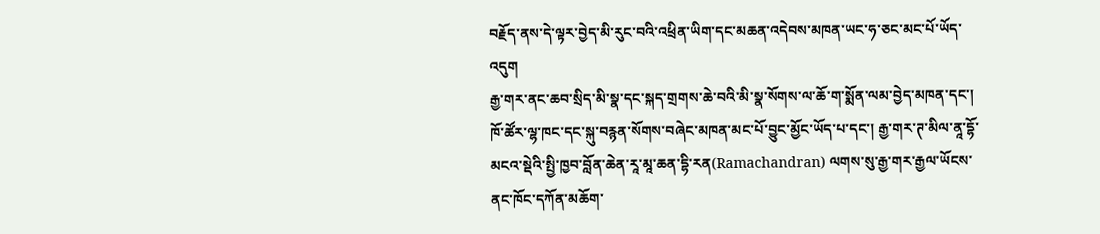བརྗོད་ནས་དེ་ལྟར་བྱེད་མི་རུང་བའི་འཕྲིན་ཡིག་དང་མཆན་འདེབས་མཁན་ཡང་ཧ་ཅང་མང་པོ་ཡོད་འདུག
རྒྱ་གར་ནང་ཆབ་སྲིད་མི་སྣ་དང་སྐད་གྲགས་ཆེ་བའི་མི་སྣ་སོགས་ལ་ཆོ་ག་སྨོན་ལམ་བྱེད་མཁན་དང་། ཁོ་ཚོར་ལྷ་ཁང་དང་སྐུ་བརྙན་སོགས་བཞེང་མཁན་མང་པོ་བྱུང་མྱོང་ཡོད་པ་དང་། རྒྱ་གར་ཊ་མིལ་ནཱ་དྷོ་མངའ་སྡེའི་སྤྱི་ཁྱབ་བློན་ཆེན་རཱ་མཱ་ཆན་དྷི་རན(Ramachandran) ལགས་སུ་རྒྱ་གར་རྒྱལ་ཡོངས་ནང་ཁོང་དཀོན་མཆོག་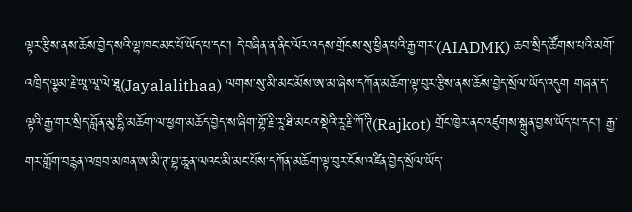ལྟར་རྩིས་ནས་ཆོས་བྱེད་སའི་ལྷ་ཁང་མང་པོ་ཡོད་པ་དང་། དེ་བཞིན་ན་ནིང་ལོར་འདས་གྲོངས་སུ་ཕྱིན་པའི་རྒྱ་གར་(AIADMK) ཆབ་སྲིད་ཚོགས་པའི་མགོ་འཁྲིད་ལྕམ་རྗེ་ཡཱ་ལཱ་ལེ་ཐཱ(Jayalalithaa) ལགས་སུ་མི་མང་མོས་ཨ་མ་ཞེས་དཀོན་མཆོག་ལྟ་བུར་རྩིས་ནས་ཆོས་བྱེད་སྲོལ་ཡོད་འདུག གཞན་ད་ལྟའི་རྒྱ་གར་སྲིད་བློན་མུ་དྷི་མཆོག་ལ་ཕྱག་མཆོད་བྱེད་ས་ཞིག་གྷོ་རྗི་རཱ་ཐི་མངའ་སྡེའི་རཱ་རྗི་ཀོ་ཊི(Rajkot) གྲོང་ཁྱེར་ནང་འཛུགས་སྐྲུན་བྱས་ཡོད་པ་དང་། རྒྱ་གར་གློག་བརྙན་འཁྲབ་མཁན་ཨ་མི་ཊ་བྷ་ཆཱན་ལའང་མི་མང་པོས་དཀོན་མཆོག་ལྟ་བུར་ངོས་འཛིན་བྱེད་སྲོལ་ཡོད་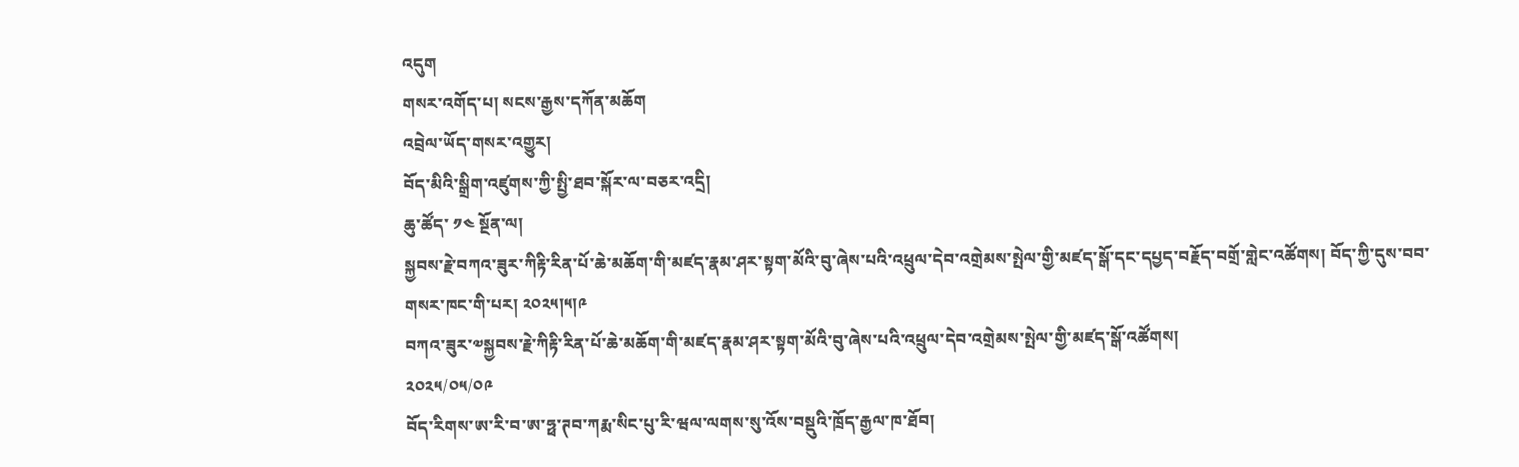འདུག
གསར་འགོད་པ། སངས་རྒྱས་དཀོན་མཆོག
འབྲེལ་ཡོད་གསར་འགྱུར།
བོད་མིའི་སྒྲིག་འཛུགས་ཀྱི་སྤྱི་ཐབ་སྐོར་ལ་བཅར་འདྲི།
ཆུ་ཚོད་ ༡༤ སྔོན་ལ།
སྐྱབས་རྗེ་བཀའ་ཟུར་ཀིརྟི་རིན་པོ་ཆེ་མཆོག་གི་མཛད་རྣམ་ཤར་སྟག་མོའི་བུ་ཞེས་པའི་འཕྲུལ་དེབ་འགྲེམས་སྤེལ་གྱི་མཛད་སྒོ་དང་དཔྱད་བརྗོད་བགྲོ་གླེང་འཚོགས། བོད་ཀྱི་དུས་བབ་གསར་ཁང་གི་པར། ༢༠༢༥།༥།༩
བཀའ་ཟུར་༧སྐྱབས་རྗེ་ཀིརྟི་རིན་པོ་ཆེ་མཆོག་གི་མཛད་རྣམ་ཤར་སྟག་མོའི་བུ་ཞེས་པའི་འཕྲུལ་དེབ་འགྲེམས་སྤེལ་གྱི་མཛད་སྒོ་འཚོགས།
༢༠༢༥/༠༥/༠༩
བོད་རིགས་ཨ་རི་བ་ཨ་ཧྥ་ཊབ་ཀརྨ་སིང་པུ་རི་ཝལ་ལགས་སུ་འོས་བསྡུའི་ཁྲོད་རྒྱལ་ཁ་ཐོབ།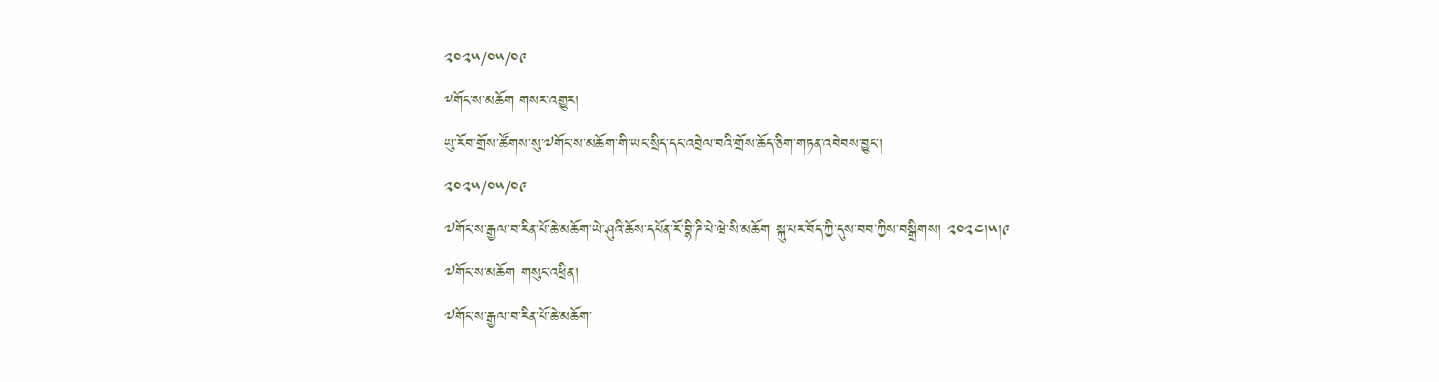༢༠༢༥/༠༥/༠༩
༸གོང་ས་མཆོག གསར་འགྱུར།
ཡུ་རོབ་གྲོས་ཚོགས་སུ་༧གོང་ས་མཆོག་གི་ཡང་སྲིད་དང་འབྲེལ་བའི་གྲོས་ཆོད་ཅིག་གཏན་འབེབས་བྱུང་།
༢༠༢༥/༠༥/༠༩
༧གོང་ས་རྒྱལ་བ་རིན་པོ་ཆེ་མཆོག་ཡེ་ཤུའི་ཆོས་དཔོན་རོ་བྷི་ཌི་པེ་ཝེ་སི་མཆོག སྐུ་པར་བོད་ཀྱི་དུས་བབ་ཀྱིས་བསྒྲིགས། ༢༠༢༤།༥།༩
༧གོང་ས་མཆོག གསུང་འཕྲིན།
༧གོང་ས་རྒྱལ་བ་རིན་པོ་ཆེ་མཆོག་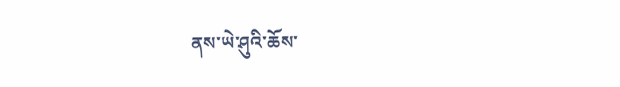ནས་ཡེ་ཤུའི་ཆོས་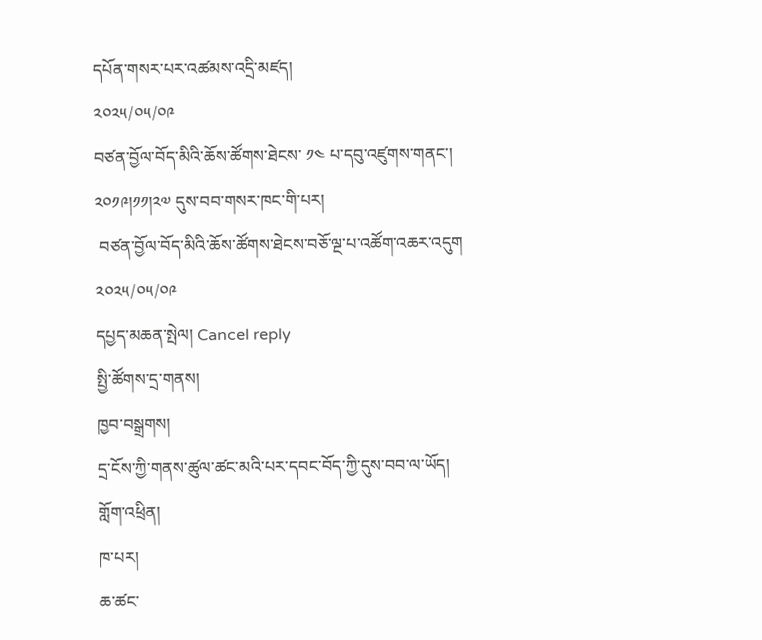དཔོན་གསར་པར་འཚམས་འདྲི་མཛད།
༢༠༢༥/༠༥/༠༩
བཙན་བྱོལ་བོད་མིའི་ཆོས་ཚོགས་ཐེངས་ ༡༤ པ་དབུ་འཛུགས་གནང་། ༢༠༡༩།༡༡།༢༧ དུས་བབ་གསར་ཁང་གི་པར།
 བཙན་བྱོལ་བོད་མིའི་ཆོས་ཚོགས་ཐེངས་བཅོ་ལྔ་པ་འཚོག་འཆར་འདུག
༢༠༢༥/༠༥/༠༩
དཔྱད་མཆན་སྤེལ། Cancel reply
སྤྱི་ཚོགས་དྲ་གནས།
ཁྱབ་བསྒྲགས།
དྲ་ངོས་ཀྱི་གནས་ཚུལ་ཚང་མའི་པར་དབང་བོད་ཀྱི་དུས་བབ་ལ་ཡོད།
གློག་འཕྲིན།
ཁ་པར།
ཆ་ཚང་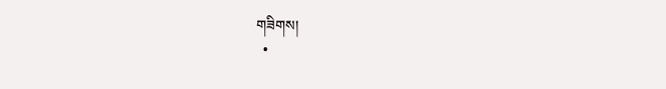གཟིགས།
  •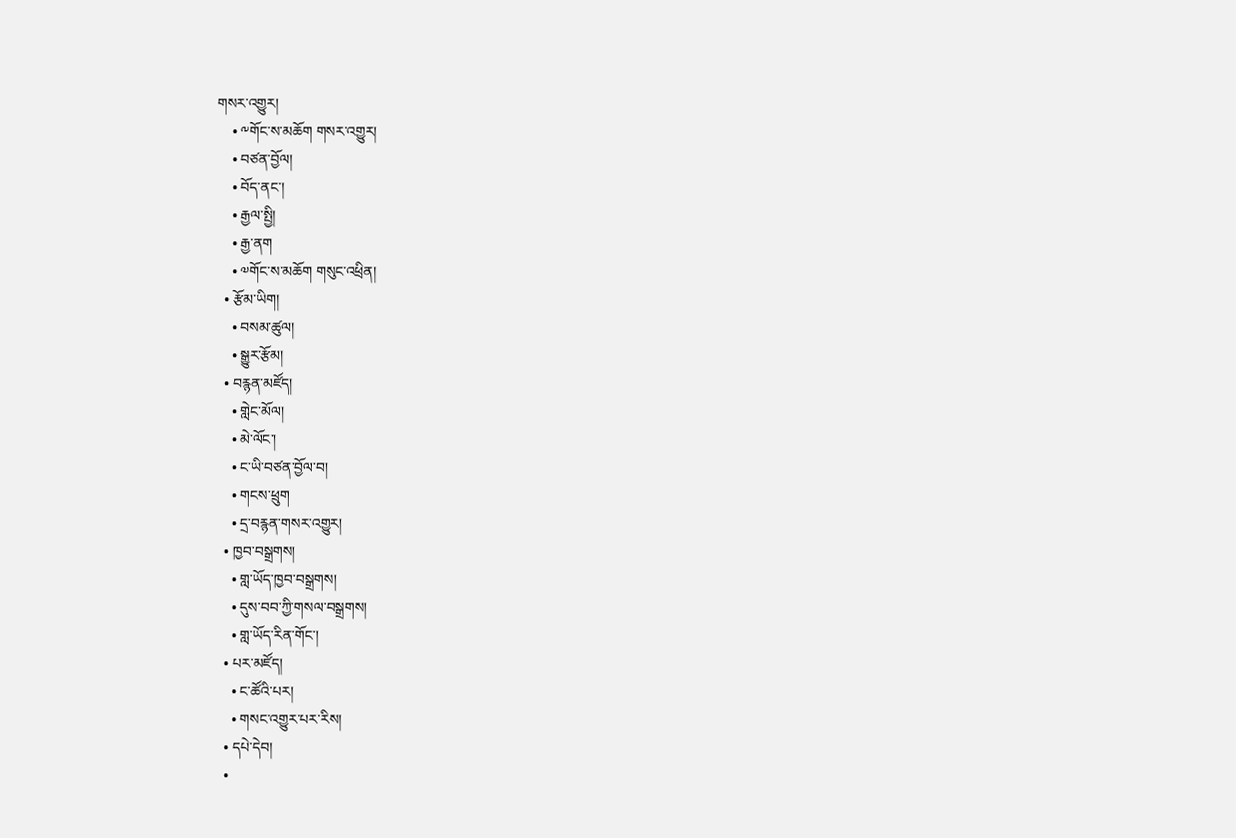གསར་འགྱུར།
    • ༸གོང་ས་མཆོག གསར་འགྱུར།
    • བཙན་བྱོལ།
    • བོད་ནང་།
    • རྒྱལ་སྤྱི།
    • རྒྱ་ནག
    • ༧གོང་ས་མཆོག གསུང་འཕྲིན།
  • རྩོམ་ཡིག།
    • བསམ་ཚུལ།
    • སྒྱུར་རྩོམ།
  • བརྙན་མཛོད།
    • གླེང་མོལ།
    • མེ་ལོང་།
    • ང་ཡི་བཙན་བྱོལ་བ།
    • གངས་ཕྲུག
    • དྲ་བརྙན་གསར་འགྱུར།
  • ཁྱབ་བསྒྲགས།
    • གླ་ཡོད་ཁྱབ་བསྒྲགས།
    • དུས་བབ་ཀྱི་གསལ་བསྒྲགས།
    • གླ་ཡོད་རིན་གོང་།
  • པར་མཛོད།
    • ང་ཚོའི་པར།
    • གསང་འགྱུར་པར་རིས།
  • དཔེ་དེབ།
  •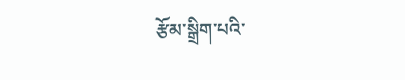རྩོམ་སྒྲིག་པའི་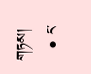གཏམ།
  • ང་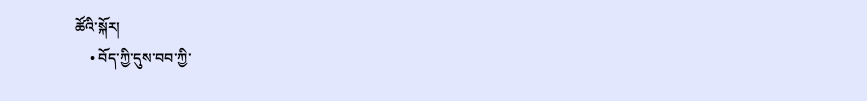ཚོའི་སྐོར།
    • བོད་ཀྱི་དུས་བབ་ཀྱི་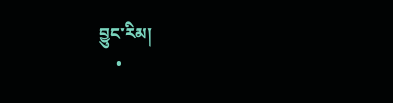བྱུང་རིམ།
    •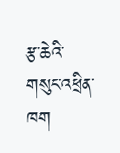རྩ་ཆེའི་གསུང་འཕྲིན་ཁག